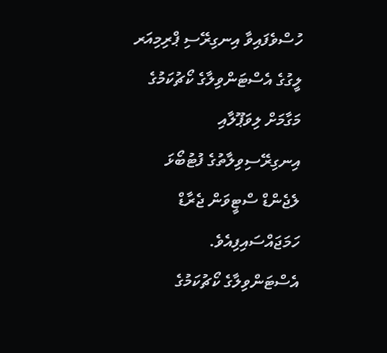ހުސްވެފައިވާ އިނގިރޭސި ޕްރިމިއަރ ލީގުގެ އެސްޓަންވިލާގެ ކޯޗުކަމުގެ މަގާމަށް ލިވަޕޫލާއި އިނގިރޭސިވިލާތުގެ ފުޓުބޯޅަ ލެޖެންޑް ސްޓީވަން ޖެރާޑް ހަމަޖައްސައިފިއެވެ.
އެސްޓަންވިލާގެ ކޯޗުކަމުގެ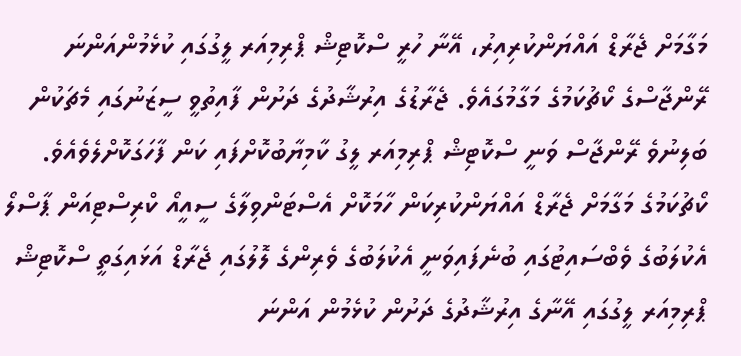މަގާމަށް ޖެރާޑް އައްޔަންކުރިއިރު، އޭނާ ހުރީ ސްކޮޓިޝް ޕްރިމިއަރ ލީގުގައި ކުޅެމުންއަންނަ ރޭންޖާސްގެ ކޯޗުކަމުގެ މަގާމުގައެވެ. ޖެރާޑުގެ އިރުޝާދުގެ ދަށުން ފާއިތުވީ ސީޒަނުގައި މެޗަކުން ބަލިނުވެ ރޭންޖާސް ވަނީ ސްކޮޓިޝް ޕްރިމިއަރ ލީގު ކާމިޔާބުކޮށްފައި ކަން ފާހަގަކޮށްލެވެއެވެ.
ކޯޗުކަމުގެ މަގާމަށް ޖެރާޑް އައްޔަންކުރިކަން ހާމަކޮށް އެސްޓަންވިލާގެ ސީއީއޯ ކްރިސްޓިއަން ޕާސްލޯ އެކުލަބުގެ ވެބްސައިޓުގައި ބުނެފައިވަނީ އެކުލަބުގެ ވެރިންގެ ލޮލުގައި ޖެރާޑް އަޅައިގަތީ ސްކޮޓިޝް ޕްރިމިއަރ ލީގުގައި އޭނާގެ އިރުޝާދުގެ ދަށުން ކުޅެމުން އަންނަ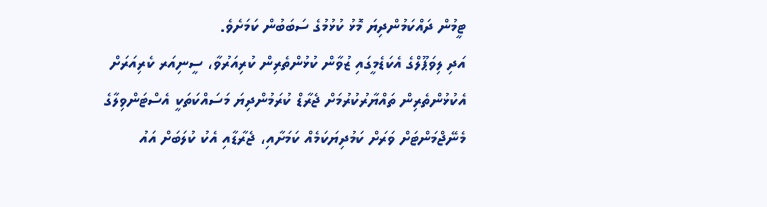ޓީމުން ދައްކަމުންދިޔަ މޮޅު ކުޅުމުގެ ސަބަބުން ކަމަށެވެ.
އަދި ލިވަޕޫލްގެ އެކަޑެމީގައި ޒުވާން ކުޅުންތެރިން ކުރިއަރުވާ، ސީނިއަރ ކެރިއަރަށް އެކުޅުންތެރިން ތައްޔާރުކުރުމަށް ޖެރާޑް ކުރަމުންދިޔަ މަސައްކަތަކީ އެސްޓަންވިލާގެ މެނޭޖްމަންޓަށް ވަރަށް ކަމުދިޔަކަމެއް ކަމަށާއި، ޖެރާޑާއި އެކު ކުލަބަށް އައު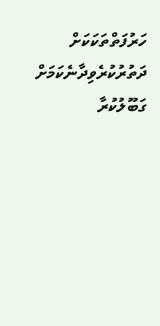ހަރުފަތްތަކަކަށް ދަތުރުކުރެވިދާނެކަމަށް ގަބޫލުކުރާ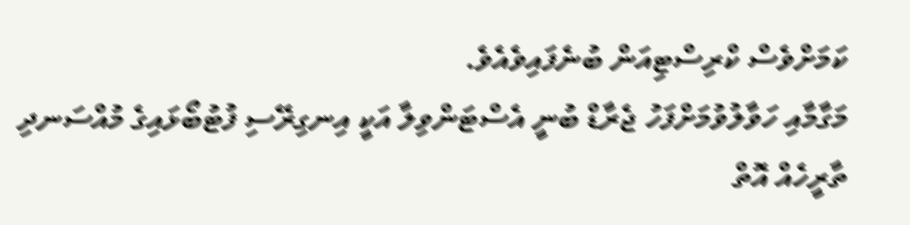ކަމަށްވެސް ކްރިސްޓިއަން ބުނެފައިވެއެވެ.
މަގާމާއި ހަވާލުވުމަށްފަހު ޖެރާޑް ބުނީ އެސްޓަންވިލާ އަކީ އިނގިރޭސި ފުޓުބޯޅައިގެ މުއްސަނދި ތާރީހެއް އޮތް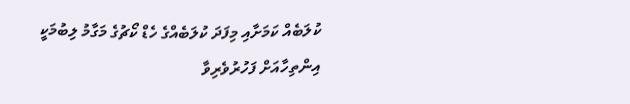ކުލަބެއް ކަމަށާއި މިފަދަ ކުލަބެއްގެ ހެޑް ކޯޗުގެ މަގާމު ލިބުމަކީ އިންތިހާއަށް ފަހުރުވެރިވާ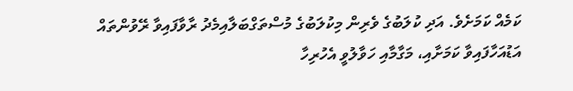ކަމެއް ކަމަށެވެ. އަދި ކުލަބުގެ ވެރިން މިކުލަބުގެ މުސްތަގްބަލާއިމެދު ރާވާފައިވާ ރޭވުންތައް އަޑުއަހާފައިވާ ކަމަށާއި، މަގާމާއި ހަވާލުވީ އެހުރިހާ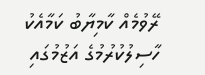ރޭވުމެއް ކާމިޔާބު ކަމާއެކު ހާސިލުކުރުމުގެ އަޒުމުގައި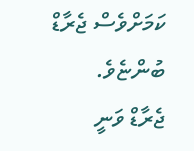ކަމަށްވެސް ޖެރާޑް ބުންޏެވެ.
ޖެރާޑް ވަނީ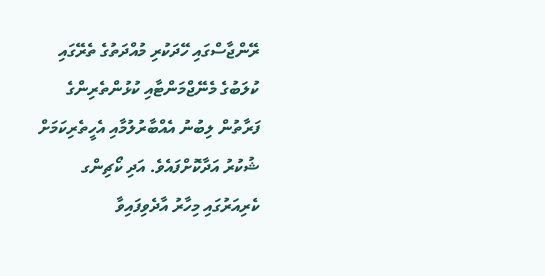ރޭންޖާސްގައި ހޭދަކުރި މުއްދަތުގެ ތެރޭގައި ކުލަބުގެ މެނޭޖްމަންޓާއި ކުޅުންތެރިންގެ ފަރާތުން ލިބުނު އެއްބާރުލުމާއި އެހީތެރިކަމަށް ޝުކުރު އަދާކޮށްފައެވެ. އަދި ކޯޗިންގ ކެރިއަރުގައި މިހާރު އާދެވިފައިވާ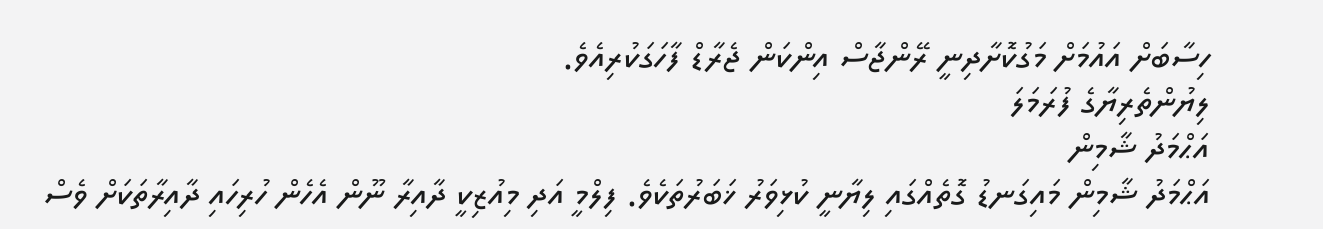ހިސާބަށް އައުމަށް މަގުކޮށާދިނީ ރޭންޖާސް އިންކަން ޖެރާޑް ފާހަގަކުރިއެވެ.
ލިޔުންތެރިޔާގެ ފުރަމަލަ
އަޙްމަދު ޝާމިން
އަޙްމަދު ޝާމިން މައިގަނޑު ގޮތެއްގައި ލިޔާނީ ކުޅިވަރު ޚަބަރުތަކެވެ. ފިލްމީ އަދި މިއުޒިކީ ދާއިރާ ނޫން އެހެން ހުރިހައި ދާއިރާތަކަށް ވެސް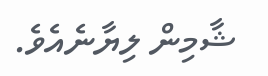ޝާމިން ލިޔާނެއެވެ.